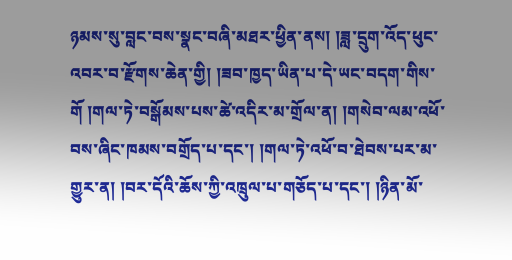ཉམས་སུ་བླང་བས་སྣང་བཞི་མཐར་ཕྱིན་ནས། །ཟླ་དྲུག་འོད་ཕུང་འབར་བ་རྫོགས་ཆེན་གྱི། །ཟབ་ཁྱད་ཡིན་པ་དེ་ཡང་བདག་གིས་གོ །གལ་ཏེ་བསྒོམས་པས་ཚེ་འདིར་མ་གྲོལ་ན། །གསེབ་ལམ་འཕོ་བས་ཞིང་ཁམས་བགྲོད་པ་དང་། །གལ་ཏེ་འཕོ་བ་ཐེབས་པར་མ་གྱུར་ན། །བར་དོའི་ཆོས་ཀྱི་འཁྲུལ་པ་གཅོད་པ་དང་། །ཉིན་མོ་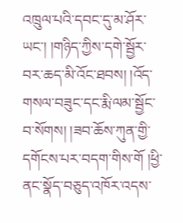འཁྲུལ་པའི་དབང་དུ་མ་ཤོར་ཡང་། །གཉིད་ཀྱིས་དགེ་སྦྱོར་བར་ཆད་མི་འོང་ཐབས། །འོད་གསལ་བཟུང་དང་རྨི་ལམ་སྦྱོང་བ་སོགས། །ཟབ་ཆོས་ཀུན་གྱི་དགོངས་པར་བདག་གིས་གོ །ཕྱི་ནང་སྣོད་བཅུད་འཁོར་འདས་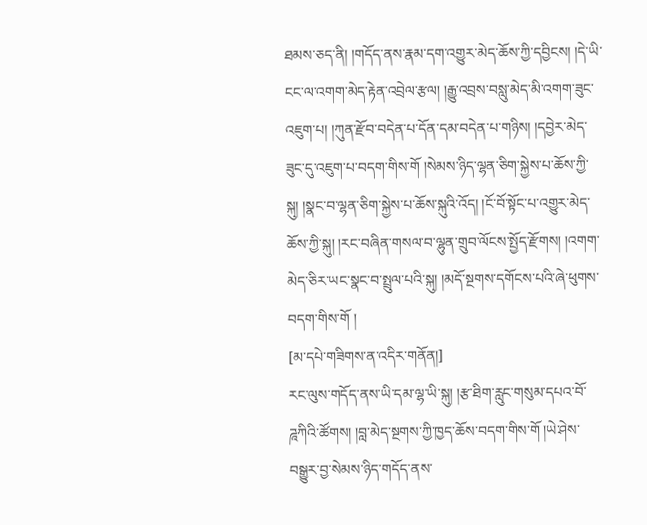ཐམས་ཅད་ནི། །གདོད་ནས་རྣམ་དག་འགྱུར་མེད་ཆོས་ཀྱི་དབྱིངས། །དེ་ཡི་ངང་ལ་འགག་མེད་རྟེན་འབྲེལ་རྩལ། །རྒྱུ་འབྲས་བསླུ་མེད་མི་འགག་ཟུང་འཇུག་པ། །ཀུན་རྫོབ་བདེན་པ་དོན་དམ་བདེན་པ་གཉིས། །དབྱེར་མེད་ཟུང་དུ་འཇུག་པ་བདག་གིས་གོ །སེམས་ཉིད་ལྷན་ཅིག་སྐྱེས་པ་ཆོས་ཀྱི་སྐུ། །སྣང་བ་ལྷན་ཅིག་སྐྱེས་པ་ཆོས་སྐུའི་འོད། །ངོ་བོ་སྟོང་པ་འགྱུར་མེད་ཆོས་ཀྱི་སྐུ། །རང་བཞིན་གསལ་བ་ལྷུན་གྲུབ་ལོངས་སྤྱོད་རྫོགས། །འགག་མེད་ཅིར་ཡང་སྣང་བ་སྤྲུལ་པའི་སྐུ། །མདོ་སྔགས་དགོངས་པའི་ཞེ་ཕུགས་བདག་གིས་གོ །
[མ་དཔེ་གཟིགས་ན་འདིར་གནོན།]
རང་ལུས་གདོད་ནས་ཡི་དམ་ལྷ་ཡི་སྐུ། །རྩ་ཐིག་རླུང་གསུམ་དཔའ་བོ་ཌཱཀིའི་ཚོགས། །བླ་མེད་སྔགས་ཀྱི་ཁྱད་ཆོས་བདག་གིས་གོ །ཡེ་ཤེས་བསྒྱུར་བྱ་སེམས་ཉིད་གདོད་ནས་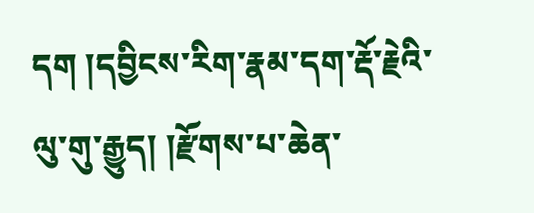དག །དབྱིངས་རིག་རྣམ་དག་རྡོ་རྗེའི་ལུ་གུ་རྒྱུད། །རྫོགས་པ་ཆེན་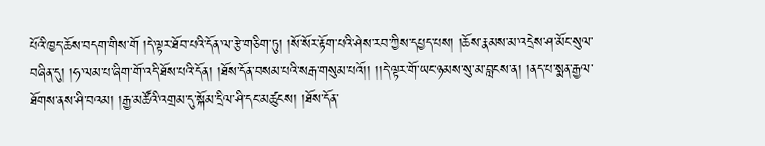པོའི་ཁྱད་ཆོས་བདག་གིས་གོ །དེ་ལྟར་ཐོབ་པའི་དོན་ལ་རྩེ་གཅིག་ཏུ། །སོ་སོར་རྟོག་པའི་ཤེས་རབ་ཀྱིས་དཔྱད་པས། །ཆོས་རྣམས་མ་འདྲེས་ཤ་མོང་སུལ་བཞིན་དུ། །ཧ་ལམ་པ་ཞིག་གོ་འདི་ཐོས་པའི་དོན། །ཐོས་དོན་བསམ་པའི་སརྒ་གསུམ་པའོ།། །།དེ་ལྟར་གོ་ཡང་ཉམས་སུ་མ་བླངས་ན། །ནད་པ་སྨན་རྒྱལ་ཐོགས་ནས་ཤི་བའམ། །རྒྱ་མཚོའི་འགྲམ་དུ་སྐོམ་དྲིལ་ཤི་དང་མཚུངས། །ཐོས་དོན་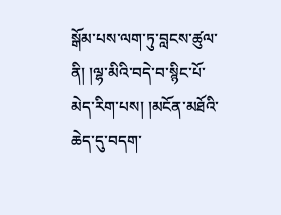སྒོམ་པས་ལག་ཏུ་བླངས་ཚུལ་ནི། །ལྷ་མིའི་བདེ་བ་སྙིང་པོ་མེད་རིག་པས། །མངོན་མཐོའི་ཆེད་དུ་བདག་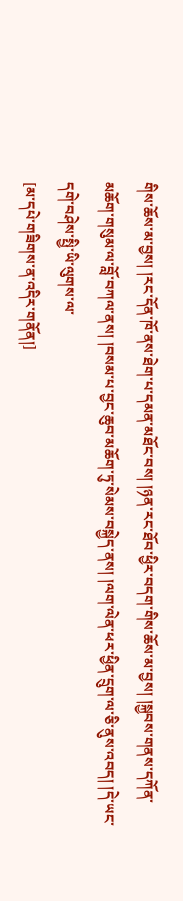གིས་ཆོས་མ་བྱས། །རང་དོན་ཁོ་ནས་ཐེག་པ་དམན་མཐོང་བས། །ཉན་རང་ཐོབ་ཕྱིར་བདག་གིས་ཆོས་མ་བྱས། །སྐྱབས་གནས་དཀོན་མཆོག་གསུམ་ལ་བློ་བཀལ་ནས། །བསམ་པ་བྱང་ཆུབ་མཆོག་ཏུ་སེམས་བསྐྱེད་ནས། །ལག་ལེན་ཕར་ཕྱིན་དྲུག་ལ་ཅི་ནུས་འབད། །དེ་ཡང་དགེ་བཤེས་སྤྱི་ཡི་ལུགས་ལ་
[མ་དཔེ་གཟིགས་ན་འདིར་གནོན།]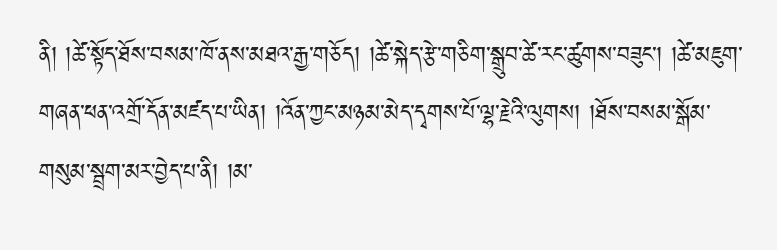ནི། །ཚེ་སྟོད་ཐོས་བསམ་ཁོ་ནས་མཐའ་རྒྱ་གཅོད། །ཚེ་སྐེད་རྩེ་གཅིག་སྒྲུབ་ཚེ་རང་ཚུགས་བཟུང་། །ཚེ་མཇུག་གཞན་ཕན་འགྲོ་དོན་མཛད་པ་ཡིན། །འོན་ཀྱང་མཉམ་མེད་དྭགས་པོ་ལྷ་རྗེའི་ལུགས། །ཐོས་བསམ་སྒོམ་གསུམ་སྦྲག་མར་བྱེད་པ་ནི། །མ་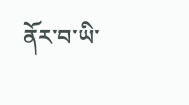ནོར་བ་ཡི་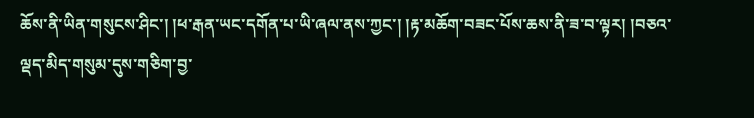ཆོས་ནི་ཡིན་གསུངས་ཤིང་། །ཕ་རྒན་ཡང་དགོན་པ་ཡི་ཞལ་ནས་ཀྱང་། །རྟ་མཆོག་བཟང་པོས་ཆས་ནི་ཟ་བ་ལྟར། །བཅའ་ལྡད་མིད་གསུམ་དུས་གཅིག་བྱ་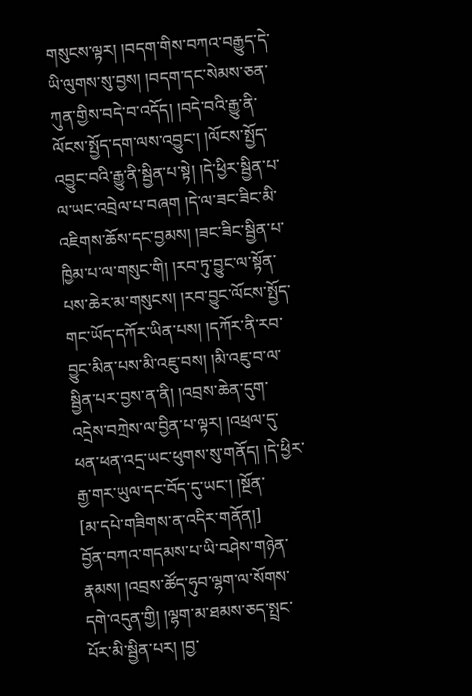གསུངས་ལྟར། །བདག་གིས་བཀའ་བརྒྱུད་དེ་ཡི་ལུགས་སུ་བྱས། །བདག་དང་སེམས་ཅན་ཀུན་གྱིས་བདེ་བ་འདོད། །བདེ་བའི་རྒྱུ་ནི་ལོངས་སྤྱོད་དག་ལས་འབྱུང་། །ལོངས་སྤྱོད་འབྱུང་བའི་རྒྱུ་ནི་སྦྱིན་པ་སྟེ། །དེ་ཕྱིར་སྦྱིན་པ་ལ་ཡང་འབྲེལ་པ་བཞག །དེ་ལ་ཟང་ཟིང་མི་འཇིགས་ཆོས་དང་བྱམས། །ཟང་ཟིང་སྦྱིན་པ་ཁྱིམ་པ་ལ་གསུང་གི། །རབ་ཏུ་བྱུང་ལ་སྟོན་པས་ཆེར་མ་གསུངས། །རབ་བྱུང་ལོངས་སྤྱོད་གང་ཡོད་དཀོར་ཡིན་པས། །དཀོར་ནི་རབ་བྱུང་མིན་པས་མི་འཇུ་བས། །མི་འཇུ་བ་ལ་སྦྱིན་པར་བྱས་ན་ནི། །འབྲས་ཆེན་དུག་འདྲེས་བཀྲེས་ལ་བྱིན་པ་ལྟར། །འཕྲལ་དུ་ཕན་ཕན་འདྲ་ཡང་ཕུགས་སུ་གནོད། །དེ་ཕྱིར་རྒྱ་གར་ཡུལ་དང་བོད་དུ་ཡང་། །སྔོན་
[མ་དཔེ་གཟིགས་ན་འདིར་གནོན།]
བྱོན་བཀའ་གདམས་པ་ཡི་བཤེས་གཉེན་རྣམས། །འབྲས་ཚོད་ཧུབ་ལྷག་ལ་སོགས་དགེ་འདུན་གྱི། །ལྷག་མ་ཐམས་ཅད་སྤྲང་པོར་མི་སྦྱིན་པར། །བྱ་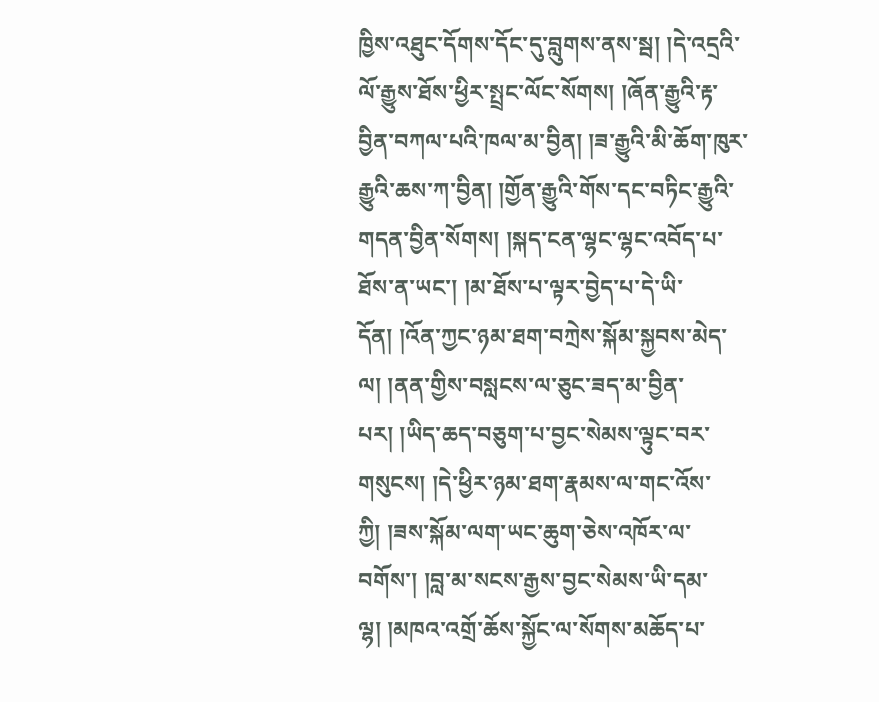ཁྱིས་འཐུང་དོགས་དོང་དུ་བླུགས་ནས་སྦ། །དེ་འདྲའི་ལོ་རྒྱུས་ཐོས་ཕྱིར་སྤྲང་ལོང་སོགས། །ཞོན་རྒྱུའི་རྟ་བྱིན་བཀལ་པའི་ཁལ་མ་བྱིན། །ཟ་རྒྱུའི་མི་ཆོག་ཁུར་རྒྱུའི་ཆས་ཀ་བྱིན། །གྱོན་རྒྱུའི་གོས་དང་བཏིང་རྒྱུའི་གདན་བྱིན་སོགས། །སྐད་ངན་ལྷང་ལྷང་འབོད་པ་ཐོས་ན་ཡང་། །མ་ཐོས་པ་ལྟར་བྱེད་པ་དེ་ཡི་དོན། །འོན་ཀྱང་ཉམ་ཐག་བཀྲེས་སྐོམ་སྐྱབས་མེད་ལ། །ནན་གྱིས་བསླངས་ལ་ཅུང་ཟད་མ་བྱིན་པར། །ཡིད་ཆད་བཅུག་པ་བྱང་སེམས་ལྟུང་བར་གསུངས། །དེ་ཕྱིར་ཉམ་ཐག་རྣམས་ལ་གང་འོས་ཀྱི། །ཟས་སྐོམ་ལག་ཡང་ཆུག་ཅེས་འཁོར་ལ་བགོས་། །བླ་མ་སངས་རྒྱས་བྱང་སེམས་ཡི་དམ་ལྷ། །མཁའ་འགྲོ་ཆོས་སྐྱོང་ལ་སོགས་མཆོད་པ་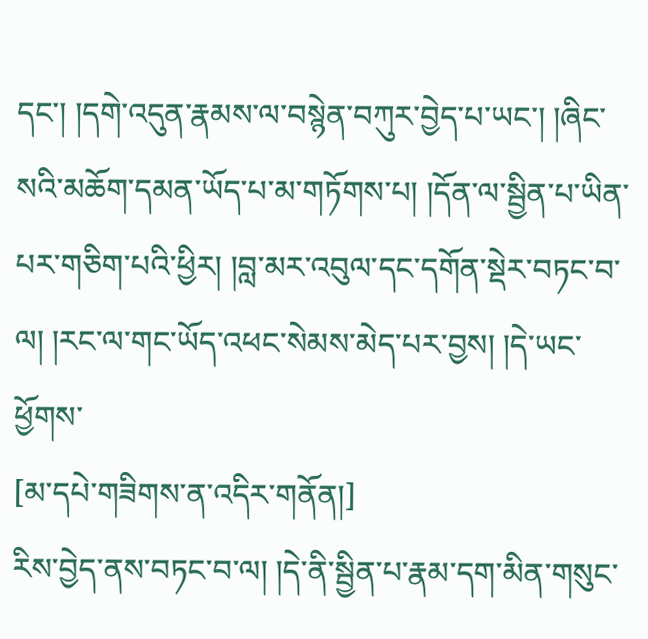དང་། །དགེ་འདུན་རྣམས་ལ་བསྙེན་བཀུར་བྱེད་པ་ཡང་། །ཞིང་སའི་མཆོག་དམན་ཡོད་པ་མ་གཏོགས་པ། །དོན་ལ་སྦྱིན་པ་ཡིན་པར་གཅིག་པའི་ཕྱིར། །བླ་མར་འབུལ་དང་དགོན་སྡེར་བཏང་བ་ལ། །རང་ལ་གང་ཡོད་འཕང་སེམས་མེད་པར་བྱས། །དེ་ཡང་ཕྱོགས་
[མ་དཔེ་གཟིགས་ན་འདིར་གནོན།]
རིས་བྱེད་ནས་བཏང་བ་ལ། །དེ་ནི་སྦྱིན་པ་རྣམ་དག་མིན་གསུང་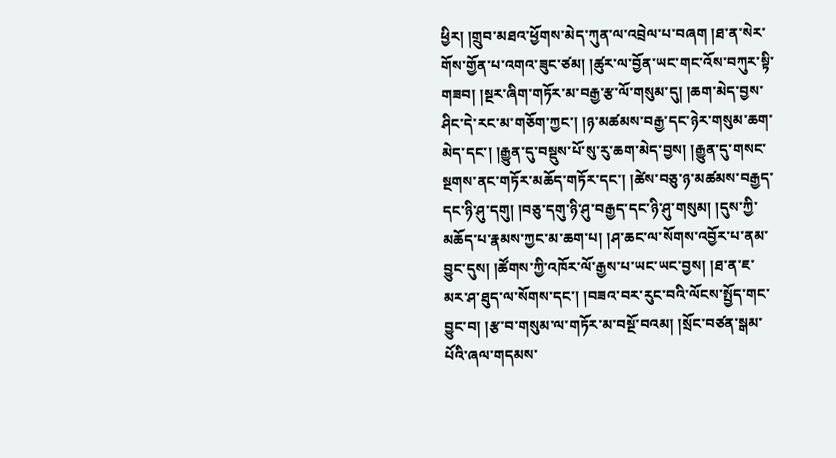ཕྱིར། །གྲུབ་མཐའ་ཕྱོགས་མེད་ཀུན་ལ་འབྲེལ་པ་བཞག །ཐ་ན་སེར་གོས་གྱོན་པ་འགའ་ཟུང་ཙམ། །ཚུར་ལ་བྱོན་ཡང་གང་འོས་བཀུར་སྟི་གཟབ། །སྔར་ཞིག་གཏོར་མ་བརྒྱ་རྩ་ལོ་གསུམ་དུ། །ཆག་མེད་བྱས་ཤིང་དེ་རང་མ་གཅོག་ཀྱང་། །ཉ་མཚམས་བརྒྱ་དང་ཉེར་གསུམ་ཆག་མེད་དང་། །རྒྱུན་དུ་བསྡུས་པོ་སུ་རུ་ཆག་མེད་བྱས། །རྒྱུན་དུ་གསང་སྔགས་ནང་གཏོར་མཆོད་གཏོར་དང་། །ཚེས་བཅུ་ཉ་མཚམས་བརྒྱད་དང་ཉི་ཤུ་དགུ། །བཅུ་དགུ་ཉི་ཤུ་བརྒྱད་དང་ཉི་ཤུ་གསུམ། །དུས་ཀྱི་མཆོད་པ་རྣམས་ཀྱང་མ་ཆག་པ། །ཤ་ཆང་ལ་སོགས་འབྱོར་པ་ནམ་བྱུང་དུས། །ཚོགས་ཀྱི་འཁོར་ལོ་རྒྱས་པ་ཡང་ཡང་བྱས། །ཐ་ན་ཇ་མར་ཤ་ཐུད་ལ་སོགས་དང་། །བཟའ་བར་རུང་བའི་ལོངས་སྤྱོད་གང་བྱུང་བ། །རྩ་བ་གསུམ་ལ་གཏོར་མ་བསྔོ་བའམ། །སྲོང་བཙན་སྒམ་པོའི་ཞལ་གདམས་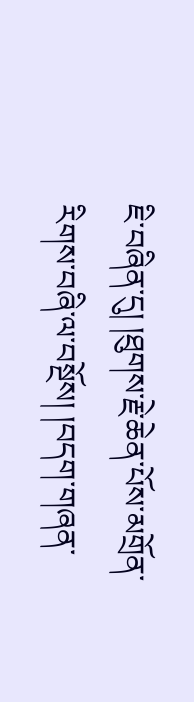ཇི་བཞིན་དུ། །ཐུགས་རྗེ་ཆེན་པོས་མགྲོན་རིགས་བཞི་ལ་བསྔོས། །བདག་གཞན་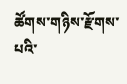ཚོགས་གཉིས་རྫོགས་པའི་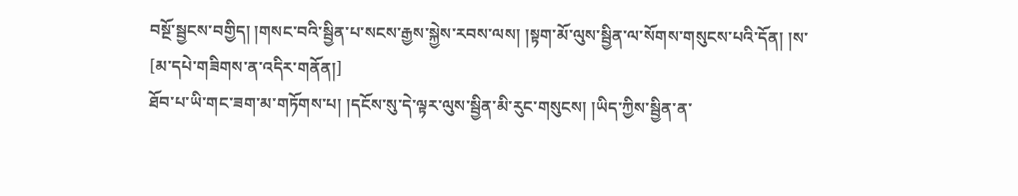བསྔོ་སྦྱངས་བགྱིད། །གསང་བའི་སྦྱིན་པ་སངས་རྒྱས་སྐྱེས་རབས་ལས། །སྟག་མོ་ལུས་སྦྱིན་ལ་སོགས་གསུངས་པའི་དོན། །ས་
[མ་དཔེ་གཟིགས་ན་འདིར་གནོན།]
ཐོབ་པ་ཡི་གང་ཟག་མ་གཏོགས་པ། །དངོས་སུ་དེ་ལྟར་ལུས་སྦྱིན་མི་རུང་གསུངས། །ཡིད་ཀྱིས་སྦྱིན་ན་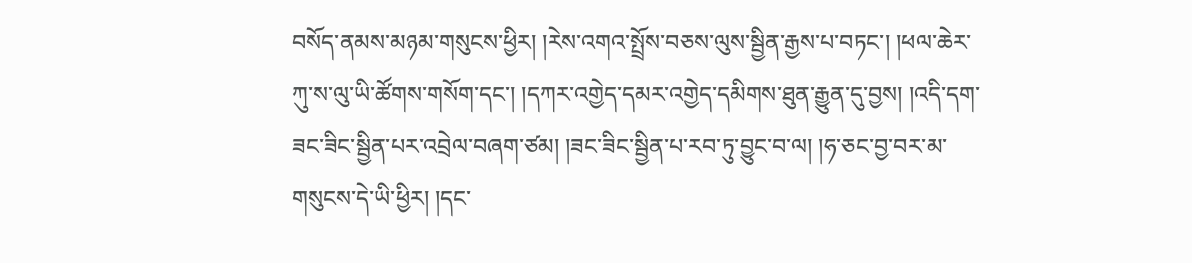བསོད་ནམས་མཉམ་གསུངས་ཕྱིར། །རེས་འགའ་སྤྲོས་བཅས་ལུས་སྦྱིན་རྒྱས་པ་བཏང་། །ཕལ་ཆེར་ཀུ་ས་ལུ་ཡི་ཚོགས་གསོག་དང་། །དཀར་འགྱེད་དམར་འགྱེད་དམིགས་ཐུན་རྒྱུན་དུ་བྱས། །འདི་དག་ཟང་ཟིང་སྦྱིན་པར་འབྲེལ་བཞག་ཙམ། །ཟང་ཟིང་སྦྱིན་པ་རབ་ཏུ་བྱུང་བ་ལ། །ཧ་ཅང་བྱ་བར་མ་གསུངས་དེ་ཡི་ཕྱིར། །དང་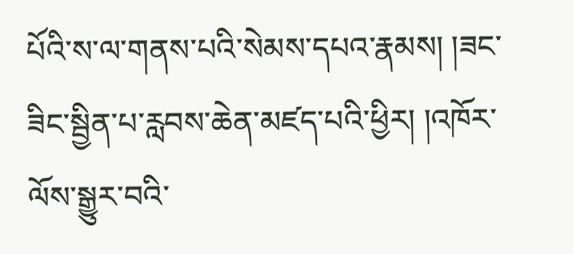པོའི་ས་ལ་གནས་པའི་སེམས་དཔའ་རྣམས། །ཟང་ཟིང་སྦྱིན་པ་རླབས་ཆེན་མཛད་པའི་ཕྱིར། །འཁོར་ལོས་སྒྱུར་བའི་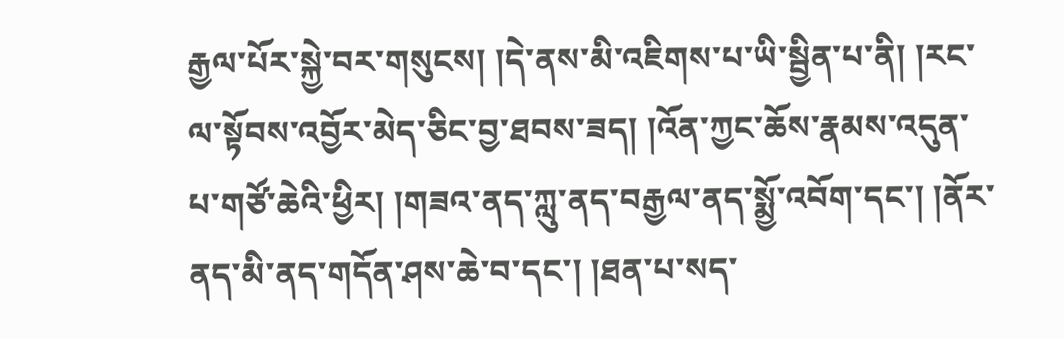རྒྱལ་པོར་སྐྱེ་བར་གསུངས། །དེ་ནས་མི་འཇིགས་པ་ཡི་སྦྱིན་པ་ནི། །རང་ལ་སྟོབས་འབྱོར་མེད་ཅིང་བྱ་ཐབས་ཟད། །འོན་ཀྱང་ཆོས་རྣམས་འདུན་པ་གཙོ་ཆེའི་ཕྱིར། །གཟའ་ནད་ཀླུ་ནད་བརྒྱལ་ནད་སྨྱོ་འབོག་དང་། །ནོར་ནད་མི་ནད་གདོན་ཤས་ཆེ་བ་དང་། །ཐན་པ་སད་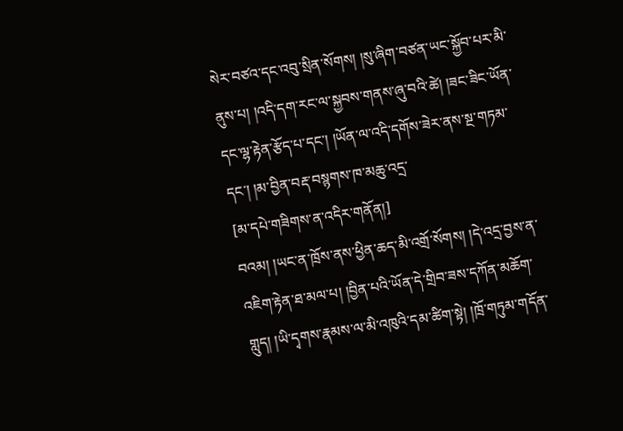སེར་བཙའ་དང་འབུ་སྲིན་སོགས། །སུ་ཞིག་བཙན་ཡང་སྐྱོབ་པར་མི་ནུས་པ། །འདི་དག་རང་ལ་སྐྱབས་གནས་ཞུ་བའི་ཚེ། །ཟང་ཟིང་ཡོན་དང་ལྷ་རྟེན་རྩོད་པ་དང་། །ཡོན་ལ་འདི་དགོས་ཟེར་ནས་སྔ་གཏམ་དང་། །མ་བྱིན་བརྡ་བསྙགས་ཁ་མཆུ་འདྲ་
[མ་དཔེ་གཟིགས་ན་འདིར་གནོན།]
བའམ། །ཡང་ན་ཁྲོས་ནས་ཕྱིན་ཆད་མི་འགྲོ་སོགས། །དེ་འདྲ་བྱས་ན་འཇིག་རྟེན་ཐ་མལ་པ། །བྱིན་པའི་ཡོན་དེ་གྲིབ་ཟས་དཀོན་མཆོག་གླུད། །ཡི་དྭགས་རྣམས་ལ་མི་འཁུའི་དམ་ཚིག་སྟེ། །ཁྲོ་གཏུམ་གདོན་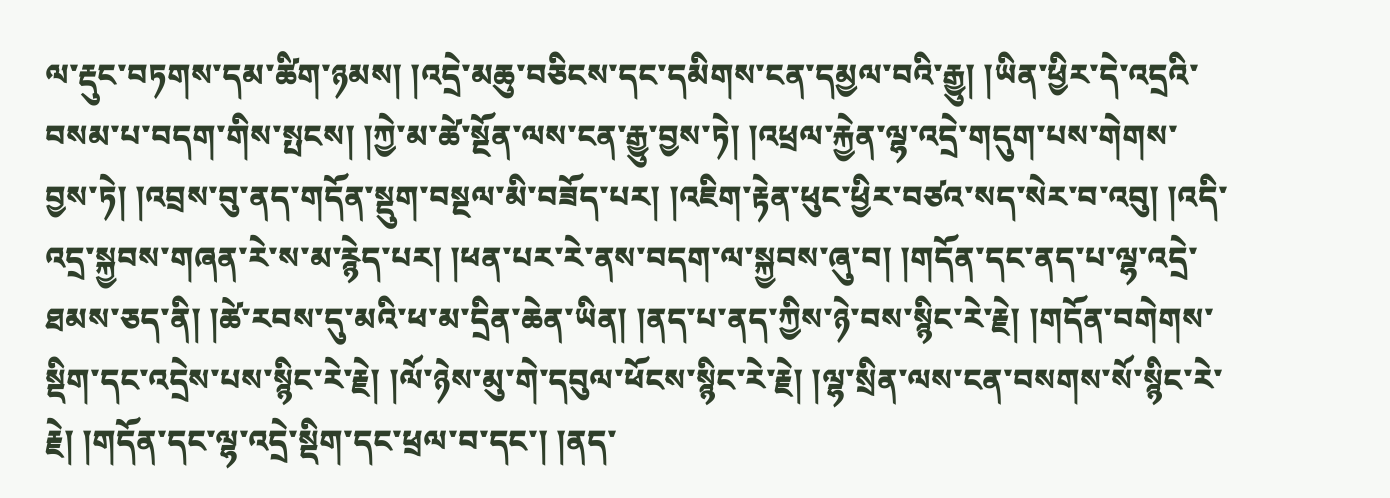ལ་རྡུང་བཏགས་དམ་ཚིག་ཉམས། །འདྲེ་མཆུ་བཅིངས་དང་དམིགས་ངན་དམྱལ་བའི་རྒྱུ། །ཡིན་ཕྱིར་དེ་འདྲའི་བསམ་པ་བདག་གིས་སྤངས། །ཀྱེ་མ་ཚེ་སྔོན་ལས་ངན་རྒྱུ་བྱས་ཏེ། །འཕྲལ་རྐྱེན་ལྷ་འདྲེ་གདུག་པས་གེགས་བྱས་ཏེ། །འབྲས་བུ་ནད་གདོན་སྡུག་བསྔལ་མི་བཟོད་པར། །འཇིག་རྟེན་ཕུང་ཕྱིར་བཙའ་སད་སེར་བ་འབུ། །འདི་འདྲ་སྐྱབས་གཞན་རེ་ས་མ་རྙེད་པར། །ཕན་པར་རེ་ནས་བདག་ལ་སྐྱབས་ཞུ་བ། །གདོན་དང་ནད་པ་ལྷ་འདྲེ་ཐམས་ཅད་ནི། །ཚེ་རབས་དུ་མའི་ཕ་མ་དྲིན་ཆེན་ཡིན། །ནད་པ་ནད་ཀྱིས་ཉེ་བས་སྙིང་རེ་རྗེ། །གདོན་བགེགས་སྡིག་དང་འདྲེས་པས་སྙིང་རེ་རྗེ། །ལོ་ཉེས་མུ་གེ་དབུལ་ཕོངས་སྙིང་རེ་རྗེ། །ལྷ་སྲིན་ལས་ངན་བསགས་སོ་སྙིང་རེ་རྗེ། །གདོན་དང་ལྷ་འདྲེ་སྡིག་དང་ཕྲལ་བ་དང་། །ནད་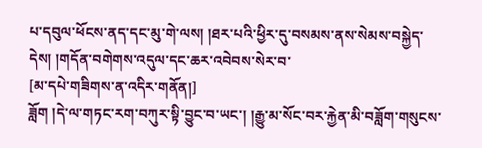པ་དབུལ་ཕོངས་ནད་དང་མུ་གེ་ལས། །ཐར་པའི་ཕྱིར་དུ་བསམས་ནས་སེམས་བསྐྱེད་དེས། །གདོན་བགེགས་འདུལ་དང་ཆར་འབེབས་སེར་བ་
[མ་དཔེ་གཟིགས་ན་འདིར་གནོན།]
ཟློག །དེ་ལ་གཏང་རག་བཀུར་སྟི་བྱུང་བ་ཡང་། །རྒྱུ་མ་སོང་བར་རྐྱེན་མི་བཟློག་གསུངས་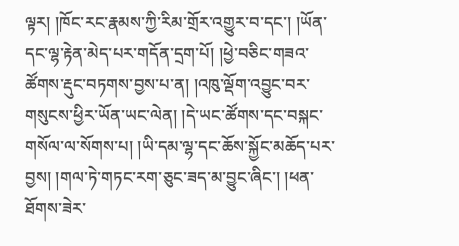ལྟར། །ཁོང་རང་རྣམས་ཀྱི་རིམ་གྲོར་འགྱུར་བ་དང་། །ཡོན་དང་ལྷ་རྟེན་མེད་པར་གདོན་དྲག་པོ། །ཕྱེ་བཅིང་གཟའ་ཚོགས་རྡུང་བཏགས་བྱས་པ་ན། །འཁུ་ལྡོག་འབྱུང་བར་གསུངས་ཕྱིར་ཡོན་ཡང་ལེན། །དེ་ཡང་ཚོགས་དང་བསྐང་གསོལ་ལ་སོགས་པ། །ཡི་དམ་ལྷ་དང་ཆོས་སྐྱོང་མཆོད་པར་བྱས། །གལ་ཏེ་གཏང་རག་ཅུང་ཟད་མ་བྱུང་ཞིང་། །ཕན་ཐོགས་ཟེར་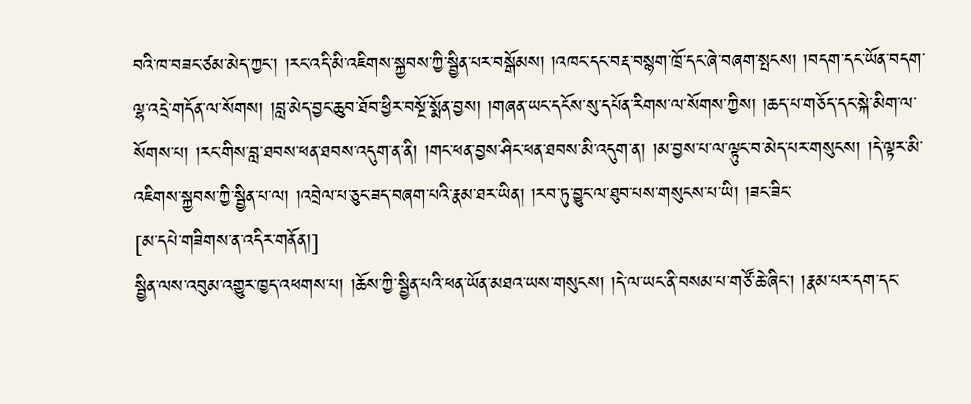བའི་ཁ་བཟང་ཙམ་མེད་ཀྱང་། །རང་འདི་མི་འཇིགས་སྐྱབས་ཀྱི་སྦྱིན་པར་བསྒོམས། །འཁང་དང་བརྡ་བསྙག་ཁྲོ་དང་ཞེ་བཞག་སྤངས། །བདག་དང་ཡོན་བདག་ལྷ་འདྲེ་གདོན་ལ་སོགས། །བླ་མེད་བྱང་ཆུབ་ཐོབ་ཕྱིར་བསྔོ་སྨོན་བྱས། །གཞན་ཡང་དངོས་སུ་དཔོན་རིགས་ལ་སོགས་ཀྱིས། །ཆད་པ་གཅོད་དང་སྐེ་མིག་ལ་སོགས་པ། །རང་གིས་བླ་ཐབས་ཕན་ཐབས་འདུག་ན་ནི། །གང་ཕན་བྱས་ཤིང་ཕན་ཐབས་མི་འདུག་ན། །མ་བྱས་པ་ལ་ལྟུང་བ་མེད་པར་གསུངས། །དེ་ལྟར་མི་འཇིགས་སྐྱབས་ཀྱི་སྦྱིན་པ་ལ། །འབྲེལ་པ་ཅུང་ཟད་བཞག་པའི་རྣམ་ཐར་ཡིན། །རབ་ཏུ་བྱུང་ལ་ཐུབ་པས་གསུངས་པ་ཡི། །ཟང་ཟིང་
[མ་དཔེ་གཟིགས་ན་འདིར་གནོན།]
སྦྱིན་ལས་འབུམ་འགྱུར་ཁྱད་འཕགས་པ། །ཆོས་ཀྱི་སྦྱིན་པའི་ཕན་ཡོན་མཐའ་ཡས་གསུངས། །དེ་ལ་ཡང་ནི་བསམ་པ་གཙོ་ཆེ་ཞིང་། །རྣམ་པར་དག་དང་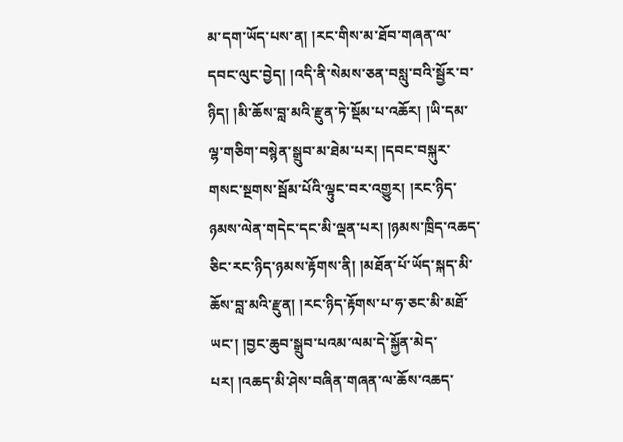མ་དག་ཡོད་པས་ན། །རང་གིས་མ་ཐོབ་གཞན་ལ་དབང་ལུང་བྱེད། །འདི་ནི་སེམས་ཅན་བསླུ་བའི་སྦྱོར་བ་ཉིད། །མི་ཆོས་བླ་མའི་རྫུན་ཏེ་སྡོམ་པ་འཆོར། །ཡི་དམ་ལྷ་གཅིག་བསྙེན་སྒྲུབ་མ་ཐེམ་པར། །དབང་བསྐུར་གསང་སྔགས་སྦོམ་པོའི་ལྟུང་བར་འགྱུར། །རང་ཉིད་ཉམས་ལེན་གདེང་དང་མི་ལྡན་པར། །ཉམས་ཁྲིད་འཆད་ཅིང་རང་ཉིད་ཉམས་རྟོགས་ནི། །མཐོན་པོ་ཡོད་སྐད་མི་ཆོས་བླ་མའི་རྫུན། །རང་ཉིད་རྟོགས་པ་ཧ་ཅང་མི་མཐོ་ཡང་། །བྱང་ཆུབ་སྒྲུབ་པའམ་ལམ་དེ་སྐྱོན་མེད་པར། །འཆད་མི་ཤེས་བཞིན་གཞན་ལ་ཆོས་འཆད་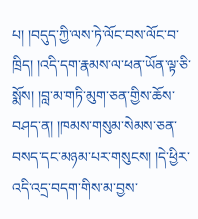པ། །བདུད་ཀྱི་ལས་ཏེ་ལོང་བས་ལོང་བ་ཁྲིད། །འདི་དག་རྣམས་ལ་ཕན་ཡོན་ལྟ་ཅི་སྨོས། །བླ་མ་གཏི་མུག་ཅན་གྱིས་ཆོས་བཤད་ན། །ཁམས་གསུམ་སེམས་ཅན་བསད་དང་མཉམ་པར་གསུངས། །དེ་ཕྱིར་འདི་འདྲ་བདག་གིས་མ་བྱས་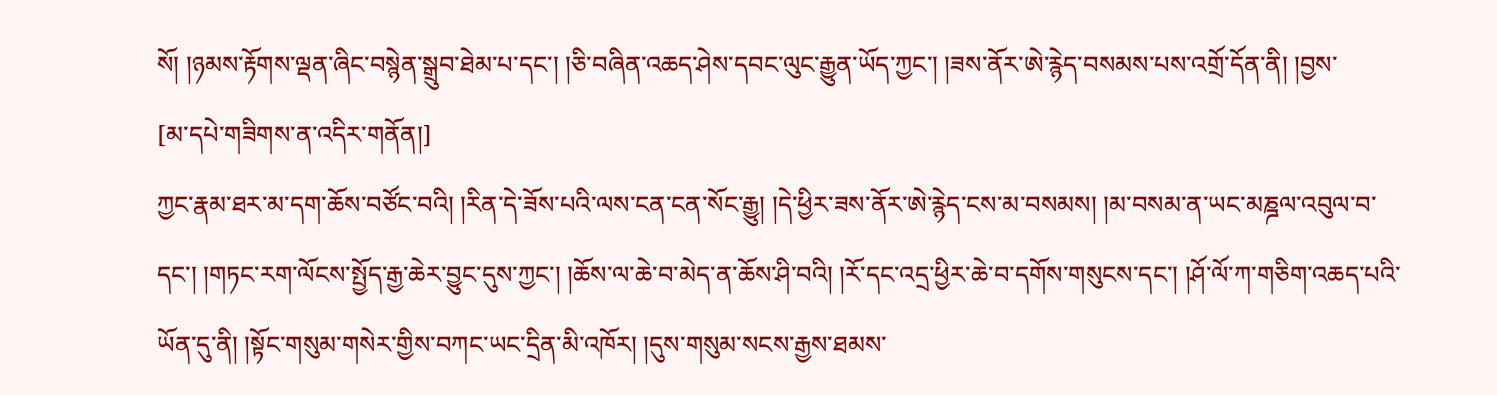སོ། །ཉམས་རྟོགས་ལྡན་ཞིང་བསྙེན་སྒྲུབ་ཐེམ་པ་དང་། །ཅི་བཞིན་འཆད་ཤེས་དབང་ལུང་རྒྱུན་ཡོད་ཀྱང་། །ཟས་ནོར་ཨེ་རྙེད་བསམས་པས་འགྲོ་དོན་ནི། །བྱས་
[མ་དཔེ་གཟིགས་ན་འདིར་གནོན།]
ཀྱང་རྣམ་ཐར་མ་དག་ཆོས་བཙོང་བའི། །རིན་དེ་ཟོས་པའི་ལས་ངན་ངན་སོང་རྒྱུ། །དེ་ཕྱིར་ཟས་ནོར་ཨེ་རྙེད་ངས་མ་བསམས། །མ་བསམ་ན་ཡང་མཎྜལ་འབུལ་བ་དང་། །གཏང་རག་ལོངས་སྤྱོད་རྒྱ་ཆེར་བྱུང་དུས་ཀྱང་། །ཆོས་ལ་ཆེ་བ་མེད་ན་ཆོས་ཤི་བའི། །རོ་དང་འདྲ་ཕྱིར་ཆེ་བ་དགོས་གསུངས་དང་། །ཤོ་ལོ་ཀ་གཅིག་འཆད་པའི་ཡོན་དུ་ནི། །སྟོང་གསུམ་གསེར་གྱིས་བཀང་ཡང་དྲིན་མི་འཁོར། །དུས་གསུམ་སངས་རྒྱས་ཐམས་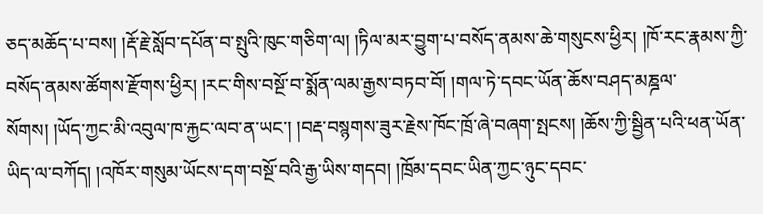ཅད་མཆོད་པ་བས། །རྡོ་རྗེ་སློབ་དཔོན་བ་སྤུའི་ཁུང་གཅིག་ལ། །ཏིལ་མར་བྱུག་པ་བསོད་ནམས་ཆེ་གསུངས་ཕྱིར། །ཁོ་རང་རྣམས་ཀྱི་བསོད་ནམས་ཚོགས་རྫོགས་ཕྱིར། །རང་གིས་བསྔོ་བ་སྨོན་ལམ་རྒྱས་བཏབ་བོ། །གལ་ཏེ་དབང་ཡོན་ཆོས་བཤད་མཎྜལ་སོགས། །ཡོད་ཀྱང་མི་འབུལ་ཁ་རྐྱང་ལབ་ན་ཡང་། །བརྡ་བསྙགས་ཟུར་རྗེས་ཁོང་ཁྲོ་ཞེ་བཞག་སྤངས། །ཆོས་ཀྱི་སྦྱིན་པའི་ཕན་ཡོན་ཡིད་ལ་བཀོད། །འཁོར་གསུམ་ཡོངས་དག་བསྔོ་བའི་རྒྱ་ཡིས་གདབ། །ཁྲོམ་དབང་ཡིན་ཀྱང་ཉུང་དབང་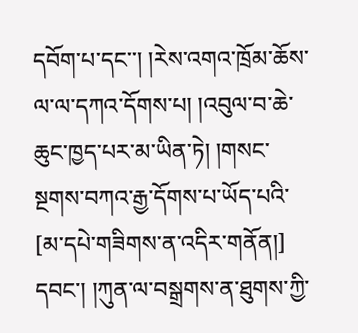དབོག་པ་དང་་། །རེས་འགའ་ཁྲོམ་ཆོས་ལ་ལ་དཀའ་དོགས་པ། །འབུལ་བ་ཆེ་ཆུང་ཁྱད་པར་མ་ཡིན་ཏེ། །གསང་སྔགས་བཀའ་རྒྱ་དོགས་པ་ཡོད་པའི་
[མ་དཔེ་གཟིགས་ན་འདིར་གནོན།]
དབང་། །ཀུན་ལ་བསྒྲགས་ན་ཐུགས་ཀྱི་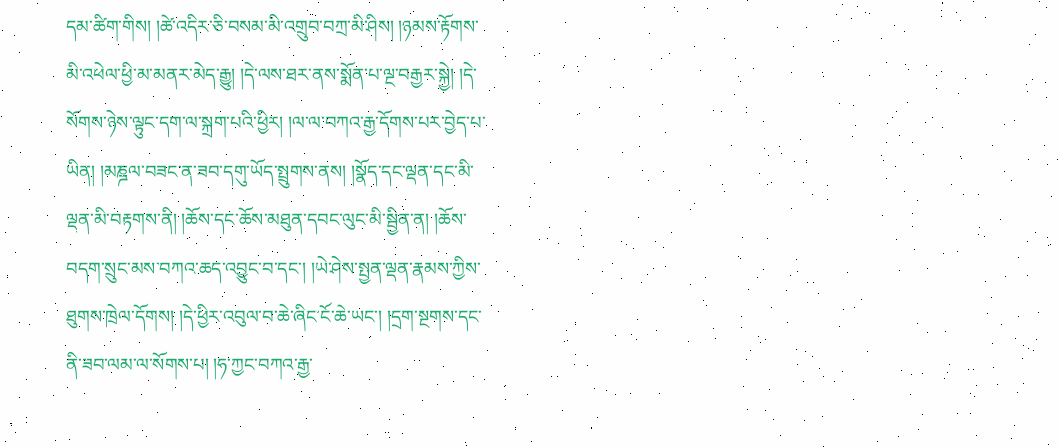དམ་ཚིག་གིས། །ཚེ་འདིར་ཅི་བསམ་མི་འགྲུབ་བཀྲ་མི་ཤིས། །ཉམས་རྟོགས་མི་འཕེལ་ཕྱི་མ་མནར་མེད་རྒྱུ། །དེ་ལས་ཐར་ནས་སྨོན་པ་ལྔ་བརྒྱར་སྐྱེ། །དེ་སོགས་ཉེས་ལྟུང་དག་ལ་སྐྲག་པའི་ཕྱིར། །ལ་ལ་བཀའ་རྒྱ་དོགས་པར་བྱེད་པ་ཡིན། །མཎྜལ་བཟང་ན་ཟབ་དགུ་ཡོད་སྤྲུགས་ནས། །སྣོད་དང་ལྡན་དང་མི་ལྡན་མི་བརྟགས་ནི། །ཆོས་དང་ཆོས་མཐུན་དབང་ལུང་མི་སྦྱིན་ན། །ཆོས་བདག་སྲུང་མས་བཀའ་ཆད་འབྱུང་བ་དང་། །ཡེ་ཤེས་སྤྱན་ལྡན་རྣམས་ཀྱིས་ཐུགས་ཁྲེལ་དོགས། །དེ་ཕྱིར་འབུལ་བ་ཆེ་ཞིང་ངོ་ཆེ་ཡང་། །དྲག་སྔགས་དང་ནི་ཟབ་ལམ་ལ་སོགས་པ། །ཧ་ཀྱང་བཀའ་རྒྱ་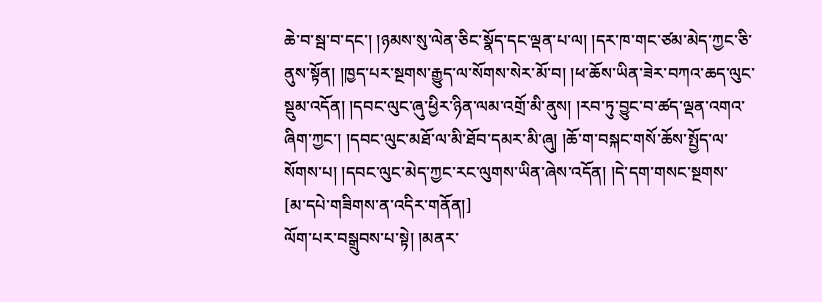ཆེ་བ་སྦ་བ་དང་། །ཉམས་སུ་ལེན་ཅིང་སྣོད་དང་ལྡན་པ་ལ། །དར་ཁ་གང་ཙམ་མེད་ཀྱང་ཅི་ནུས་སྟོན། །ཁྱད་པར་སྔགས་རྒྱུད་ལ་སོགས་སེར་མོ་བ། །ཕ་ཆོས་ཡིན་ཟེར་བཀའ་ཆད་ལུང་སྡུམ་འདོན། །དབང་ལུང་ཞུ་ཕྱིར་ཉིན་ལམ་འགྲོ་མི་ནུས། །རབ་ཏུ་བྱུང་བ་ཚད་ལྡན་འགའ་ཞིག་ཀྱང་། །དབང་ལུང་མཐོ་ལ་མི་ཐོབ་དམར་མི་ཞུ། །ཆོ་ག་བསྐང་གསོ་ཆོས་སྤྱོད་ལ་སོགས་པ། །དབང་ལུང་མེད་ཀྱང་རང་ལུགས་ཡིན་ཞེས་འདོན། །དེ་དག་གསང་སྔགས་
[མ་དཔེ་གཟིགས་ན་འདིར་གནོན།]
ལོག་པར་བསྒྲུབས་པ་སྟེ། །མནར་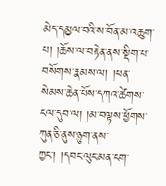མེད་དམྱལ་བའི་ས་བོན་མ་འཆུག་པ། །ཆོས་ལ་བརྟེན་ནས་སྡིག་པ་བསོགས་རྣམས་ལ། །ཕན་སེམས་ཆེན་པོས་དཀའ་ཚེགས་ངལ་དུབ་ལ། །མ་བལྟས་ཕྱོགས་ཀུན་ཅི་ནུས་ཉུག་ནས་ཀྱང་། །དབང་ལུང་མན་ངག་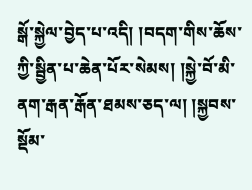སྒོ་སྐྱེལ་བྱེད་པ་འདི། །བདག་གིས་ཆོས་ཀྱི་སྦྱིན་པ་ཆེན་པོར་སེམས། །སྐྱེ་བོ་མི་ནག་རྒན་རྒོན་ཐམས་ཅད་ལ། །སྐྱབས་སྡོམ་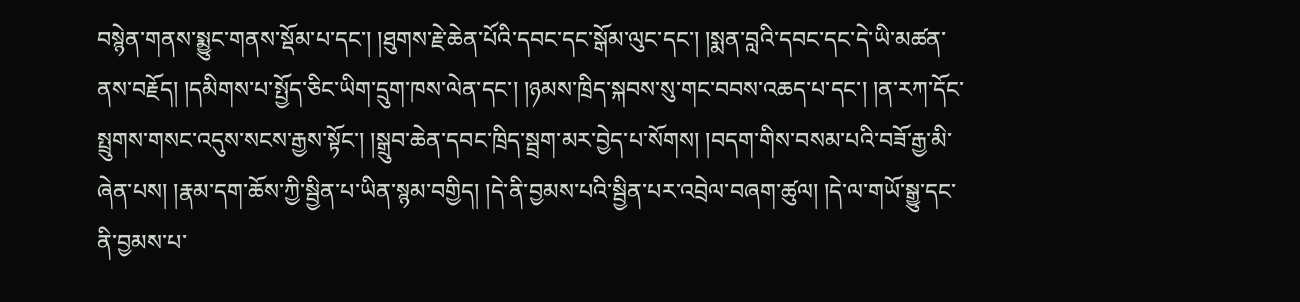བསྙེན་གནས་སྨྱུང་གནས་སྡོམ་པ་དང་། །ཐུགས་རྗེ་ཆེན་པོའི་དབང་དང་སྒོམ་ལུང་དང་། །སྨན་བླའི་དབང་དང་དེ་ཡི་མཚན་ནས་བརྗོད། །དམིགས་པ་སྤྱོད་ཅིང་ཡིག་དྲུག་ཁས་ལེན་དང་། །ཉམས་ཁྲིད་སྐབས་སུ་གང་བབས་འཆད་པ་དང་། །ན་རཀ་དོང་སྤྲུགས་གསང་འདུས་སངས་རྒྱས་སྟོང་། །སྒྲུབ་ཆེན་དབང་ཁྲིད་སྦྲག་མར་བྱེད་པ་སོགས། །བདག་གིས་བསམ་པའི་བཟོ་རྒྱ་མི་ཞེན་པས། །རྣམ་དག་ཆོས་ཀྱི་སྦྱིན་པ་ཡིན་སྙམ་བགྱིད། །དེ་ནི་བྱམས་པའི་སྦྱིན་པར་འབྲེལ་བཞག་ཚུལ། །དེ་ལ་གཡོ་སྒྱུ་དང་ནི་བྱམས་པ་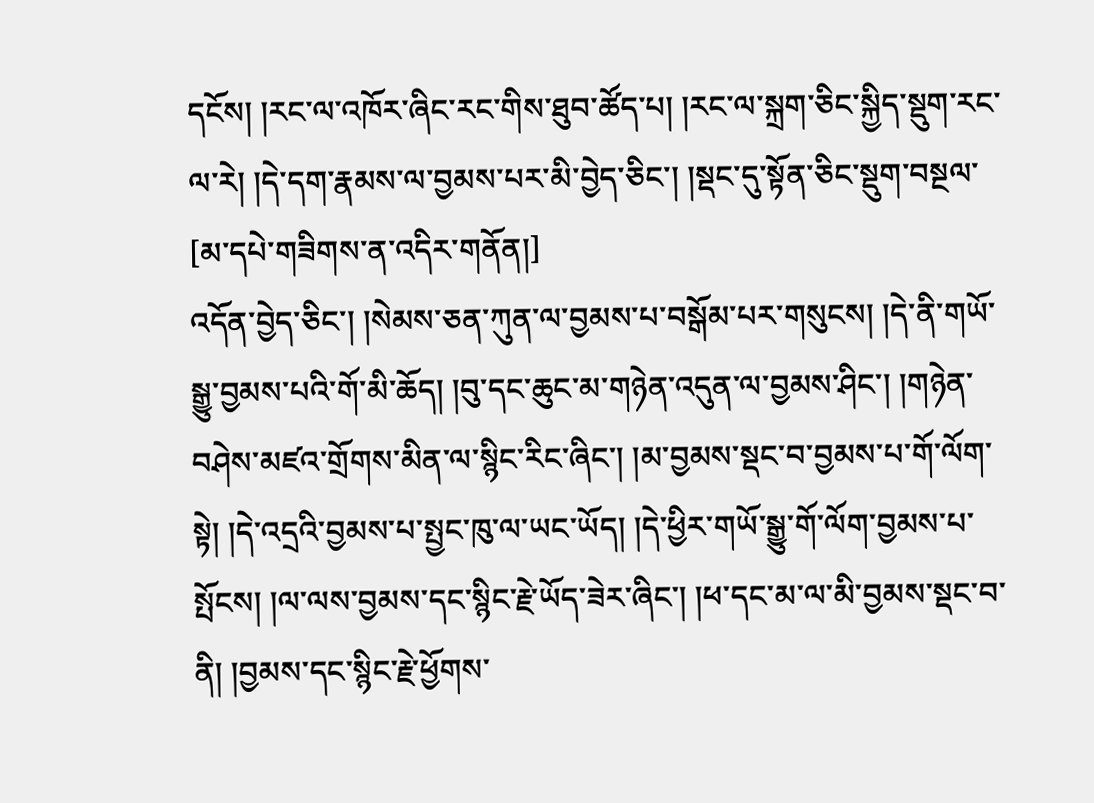དངོས། །རང་ལ་འཁོར་ཞིང་རང་གིས་ཐུབ་ཚོད་པ། །རང་ལ་སྐྲག་ཅིང་སྐྱིད་སྡུག་རང་ལ་རེ། །དེ་དག་རྣམས་ལ་བྱམས་པར་མི་བྱེད་ཅིང་། །སྡང་དུ་སྟོན་ཅིང་སྡུག་བསྔལ་
[མ་དཔེ་གཟིགས་ན་འདིར་གནོན།]
འདོན་བྱེད་ཅིང་། །སེམས་ཅན་ཀུན་ལ་བྱམས་པ་བསྒོམ་པར་གསུངས། །དེ་ནི་གཡོ་སྒྱུ་བྱམས་པའི་གོ་མི་ཆོད། །བུ་དང་ཆུང་མ་གཉེན་འདུན་ལ་བྱམས་ཤིང་། །གཉེན་བཤེས་མཛའ་གྲོགས་མིན་ལ་སྙིང་རིང་ཞིང་། །མ་བྱམས་སྡང་བ་བྱམས་པ་གོ་ལོག་སྟེ། །དེ་འདྲའི་བྱམས་པ་སྤྱང་ཁུ་ལ་ཡང་ཡོད། །དེ་ཕྱིར་གཡོ་སྒྱུ་གོ་ལོག་བྱམས་པ་སྤོངས། །ལ་ལས་བྱམས་དང་སྙིང་རྗེ་ཡོད་ཟེར་ཞིང་། །ཕ་དང་མ་ལ་མི་བྱམས་སྡང་བ་ནི། །བྱམས་དང་སྙིང་རྗེ་ཕྱོགས་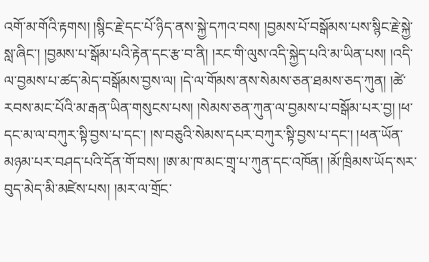འགོ་མ་གོའི་རྟགས། །སྙིང་རྗེ་དང་པོ་ཉིད་ནས་སྐྱེ་དཀའ་བས། །བྱམས་པོ་བསྒོམས་པས་སྙིང་རྗེ་སྐྱེ་སླ་ཞིང་། །བྱམས་པ་སྒོམ་པའི་རྟེན་དང་རྩ་བ་ནི། །རང་གི་ལུས་འདི་སྐྱེད་པའི་མ་ཡིན་པས། །འདི་ལ་བྱམས་པ་ཚད་མེད་བསྒོམས་བྱས་ལ། །དེ་ལ་གོམས་ནས་སེམས་ཅན་ཐམས་ཅད་ཀུན། །ཚེ་རབས་མང་པོའི་མ་རྒན་ཡིན་གསུངས་པས། །སེམས་ཅན་ཀུན་ལ་བྱམས་པ་བསྒོམ་པར་བྱ། །ཕ་དང་མ་ལ་བཀུར་སྟི་བྱས་པ་དང་། །ས་བཅུའི་སེམས་དཔར་བཀུར་སྟི་བྱས་པ་དང་། །ཕན་ཡོན་མཉམ་པར་བཤད་པའི་དོན་གོ་བས། །ཨ་མ་ཁ་མང་གྲྭ་པ་ཀུན་དང་འཁོན། །མོ་ཁྲིམས་ཡོད་སར་བུད་མེད་མི་མཛེས་པས། །མར་ལ་གྲོང་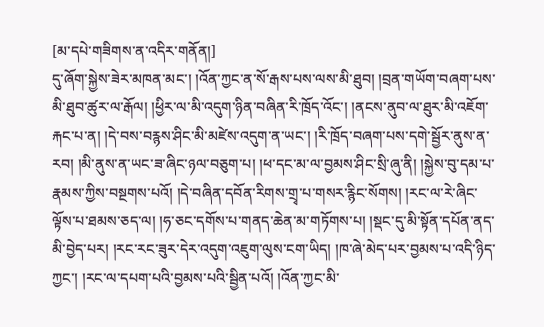[མ་དཔེ་གཟིགས་ན་འདིར་གནོན།]
དུ་ཞོག་སྐྱེས་ཟེར་མཁན་མང་། །འོན་ཀྱང་ན་སོ་རྒས་པས་ལས་མི་ཐུབ། །བྲན་གཡོག་བཞག་པས་མི་ཐུབ་ཚུར་ལ་རྒོལ། །ཕྱིར་ལ་མི་འདུག་ཉིན་བཞིན་རི་ཁྲོད་འོང་། །ནངས་ནུབ་ལ་ཐུར་མི་འཇོག་རྐང་པ་ན། །དེ་བས་བརྙས་ཤིང་མི་མཛེས་འདུག་ན་ཡང་། །རི་ཁྲོད་བཞག་པས་དགེ་སྦྱོར་ནུས་ན་རབ། །མི་ནུས་ན་ཡང་ཟ་ཞིང་ཉལ་བཅུག་པ། །ཕ་དང་མ་ལ་བྱམས་ཤིང་སྲི་ཞུ་ནི། །སྐྱེས་བུ་དམ་པ་རྣམས་ཀྱིས་བསྔགས་པའོ། །དེ་བཞིན་དབོན་རིགས་གྲྭ་པ་གསར་རྙིང་སོགས། །རང་ལ་རེ་ཞིང་ལྟོས་པ་ཐམས་ཅད་ལ། །ཧ་ཅང་དགོས་པ་གནད་ཆེན་མ་གཏོགས་པ། །སྡང་དུ་མི་སྟོན་དཔོན་ནད་མི་བྱེད་པར། །རང་རང་ཟུར་དེར་འདུག་འཇུག་ལུས་ངག་ཡིད། །ཁ་ཞེ་མེད་པར་བྱམས་པ་འདི་ཉིད་ཀྱང་། །རང་ལ་དཔག་པའི་བྱམས་པའི་སྦྱིན་པའོ། །འོན་ཀྱང་མི་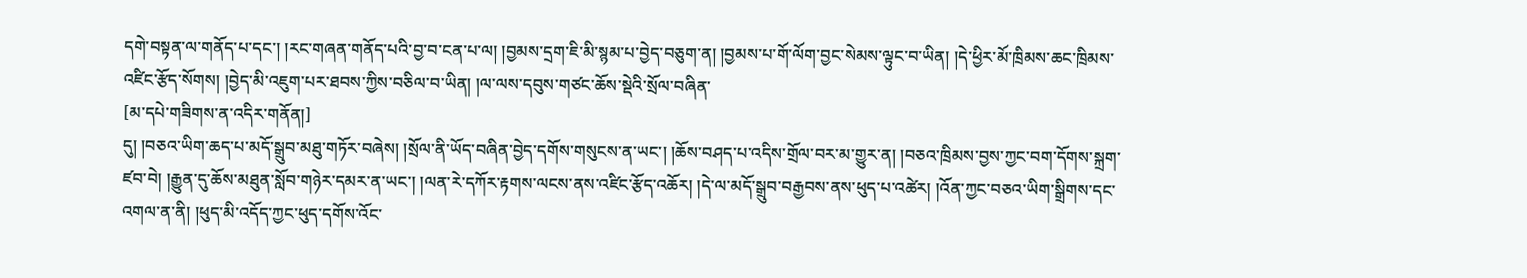དགེ་བསྟན་ལ་གནོད་པ་དང་། །རང་གཞན་གནོད་པའི་བྱ་བ་ངན་པ་ལ། །བྱམས་དྲག་ཇི་མི་སྙམ་པ་བྱེད་བཅུག་ན། །བྱམས་པ་གོ་ལོག་བྱང་སེམས་ལྟུང་བ་ཡིན། །དེ་ཕྱིར་མོ་ཁྲིམས་ཆང་ཁྲིམས་འཛིང་རྩོད་སོགས། །བྱེད་མི་འཇུག་པར་ཐབས་ཀྱིས་བཅིལ་བ་ཡིན། །ལ་ལས་དབུས་གཙང་ཆོས་སྡེའི་སྲོལ་བཞིན་
[མ་དཔེ་གཟིགས་ན་འདིར་གནོན།]
དུ། །བཅའ་ཡིག་ཆད་པ་མདོ་སྒྲུབ་མཐུ་གཏོར་བཞེས། །སྲོལ་ནི་ཡོད་བཞིན་བྱེད་དགོས་གསུངས་ན་ཡང་། །ཆོས་བཤད་པ་འདིས་གྲོལ་བར་མ་གྱུར་ན། །བཅའ་ཁྲིམས་བྱས་ཀྱང་བག་དོགས་སྐྲག་ཛབ་བེ། །རྒྱུན་དུ་ཆོས་མཐུན་སློབ་གཉེར་དམར་ན་ཡང་། །ལན་རེ་དཀོར་རྟགས་ལངས་ནས་འཛིང་རྩོད་འཆོར། །དེ་ལ་མདོ་སྒྲུབ་བརྒྱབས་ནས་ཕུད་པ་འཚེར། །འོན་ཀྱང་བཅའ་ཡིག་སྒྲིགས་དང་འགལ་ན་ནི། །ཕུད་མི་འདོད་ཀྱང་ཕུད་དགོས་འོང་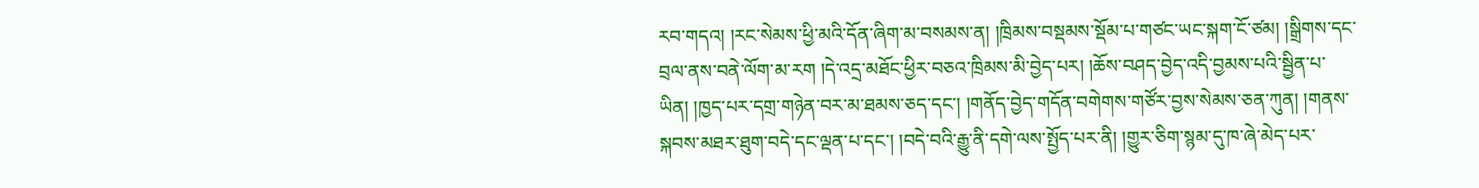རབ་གདའ། །རང་སེམས་ཕྱི་མའི་དོན་ཞིག་མ་བསམས་ན། །ཁྲིམས་བསྡམས་སྡོམ་པ་གཙང་ཡང་སྐག་ངོ་ཙམ། །སྒྲིགས་དང་བྲལ་ནས་བནེ་ལོག་མ་རག །དེ་འདྲ་མཐོང་ཕྱིར་བཅའ་ཁྲིམས་མི་བྱེད་པར། །ཆོས་བཤད་བྱེད་འདི་བྱམས་པའི་སྦྱིན་པ་ཡིན། །ཁྱད་པར་དགྲ་གཉེན་བར་མ་ཐམས་ཅད་དང་། །གནོད་བྱེད་གདོན་བགེགས་གཙོར་བྱས་སེམས་ཅན་ཀུན། །གནས་སྐབས་མཐར་ཐུག་བདེ་དང་ལྡན་པ་དང་། །བདེ་བའི་རྒྱུ་ནི་དགེ་ལས་སྤྱོད་པར་ནི། །གྱུར་ཅིག་སྙམ་དུ་ཁ་ཞེ་མེད་པར་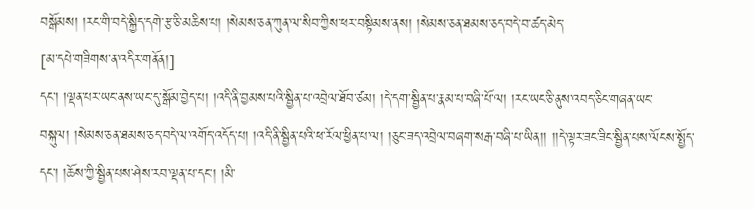བསྒོམས། །རང་གི་བདེ་སྐྱིད་དགེ་རྩ་ཅི་མཆིས་པ། །སེམས་ཅན་ཀུན་ལ་སིབ་ཀྱིས་ཕར་བསྟིམས་ནས། །སེམས་ཅན་ཐམས་ཅད་བདེ་བ་ཚད་མེད་
[མ་དཔེ་གཟིགས་ན་འདིར་གནོན།]
དང་། །ལྡན་པར་ཡང་ནས་ཡང་དུ་སྒོམ་བྱེད་པ། །འདི་ནི་བྱམས་པའི་སྦྱིན་པ་འབྲེལ་ཐོབ་ཙམ། །དེ་དག་སྦྱིན་པ་རྣམ་པ་བཞི་པོ་ལ། །རང་ཡང་ཅི་ནུས་འབད་ཅིང་གཞན་ཡང་བསྐུལ། །སེམས་ཅན་ཐམས་ཅད་བདེ་ལ་འགོད་འདོད་པ། །འདི་ནི་སྦྱིན་པའི་ཕ་རོལ་ཕྱིན་པ་ལ། །ཅུང་ཟད་འབྲེལ་བཞག་སརྒ་བཞི་པ་ཡིན།། །།དེ་ལྟར་ཟང་ཟིང་སྦྱིན་པས་ལོངས་སྤྱོད་དང་། །ཆོས་ཀྱི་སྦྱིན་པས་ཤེས་རབ་ལྡན་པ་དང་། །མི་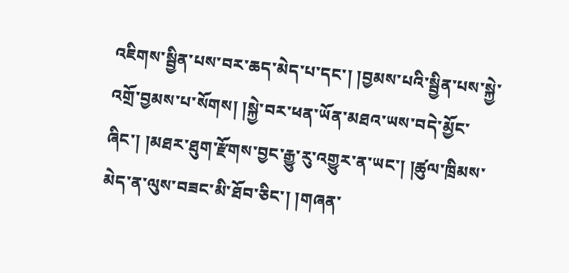འཇིགས་སྦྱིན་པས་བར་ཆད་མེད་པ་དང་། །བྱམས་པའི་སྦྱིན་པས་སྐྱེ་འགྲོ་བྱམས་པ་སོགས། །སྐྱེ་བར་ཕན་ཡོན་མཐའ་ཡས་བདེ་མྱོང་ཞིང་། །མཐར་ཐུག་རྫོགས་བྱང་རྒྱུ་རུ་འགྱུར་ན་ཡང་། །ཚུལ་ཁྲིམས་མེད་ན་ལུས་བཟང་མི་ཐོབ་ཅིང་། །གཞན་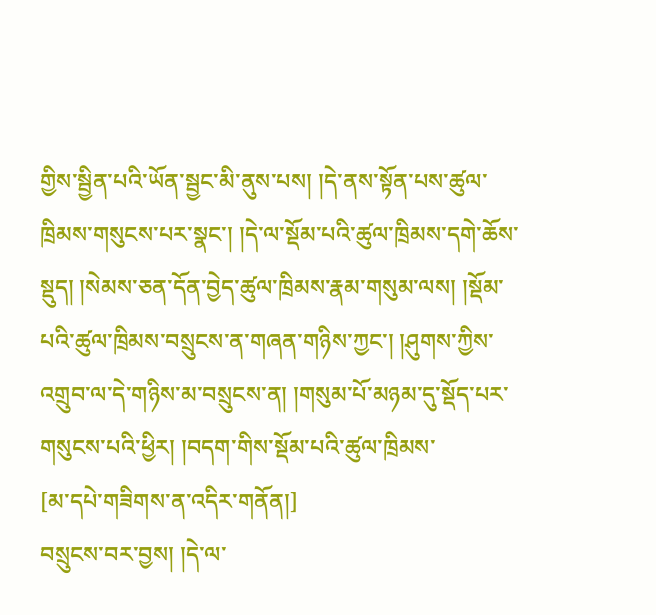གྱིས་སྦྱིན་པའི་ཡོན་སྦྱང་མི་ནུས་པས། །དེ་ནས་སྟོན་པས་ཚུལ་ཁྲིམས་གསུངས་པར་སྣང་། །དེ་ལ་སྡོམ་པའི་ཚུལ་ཁྲིམས་དགེ་ཆོས་སྡུད། །སེམས་ཅན་དོན་བྱེད་ཚུལ་ཁྲིམས་རྣམ་གསུམ་ལས། །སྡོམ་པའི་ཚུལ་ཁྲིམས་བསྲུངས་ན་གཞན་གཉིས་ཀྱང་། །ཤུགས་ཀྱིས་འགྲུབ་ལ་དེ་གཉིས་མ་བསྲུངས་ན། །གསུམ་པོ་མཉམ་དུ་སྡོད་པར་གསུངས་པའི་ཕྱིར། །བདག་གིས་སྡོམ་པའི་ཚུལ་ཁྲིམས་
[མ་དཔེ་གཟིགས་ན་འདིར་གནོན།]
བསྲུངས་བར་བྱས། །དེ་ལ་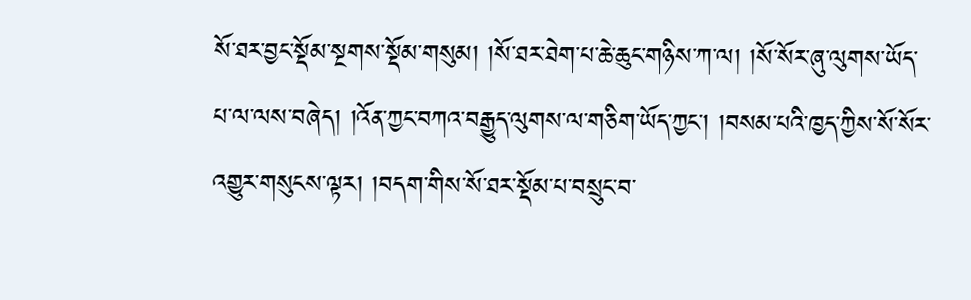སོ་ཐར་བྱང་སྡོམ་སྔགས་སྡོམ་གསུམ། །སོ་ཐར་ཐེག་པ་ཆེ་ཆུང་གཉིས་ཀ་ལ། །སོ་སོར་ཞུ་ལུགས་ཡོད་པ་ལ་ལས་བཞེད། །འོན་ཀྱང་བཀའ་བརྒྱུད་ལུགས་ལ་གཅིག་ཡོད་ཀྱང་། །བསམ་པའི་ཁྱད་ཀྱིས་སོ་སོར་འགྱུར་གསུངས་ལྟར། །བདག་གིས་སོ་ཐར་སྡོམ་པ་བསྲུང་བ་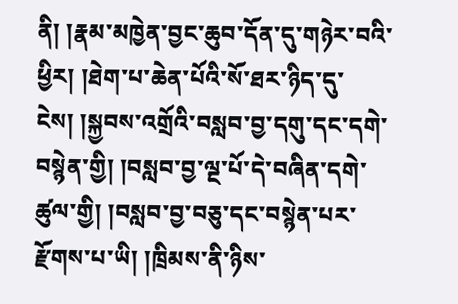ནི། །རྣམ་མཁྱེན་བྱང་ཆུབ་དོན་དུ་གཉེར་བའི་ཕྱིར། །ཐེག་པ་ཆེན་པོའི་སོ་ཐར་ཉིད་དུ་ངེས། །སྐྱབས་འགྲོའི་བསླབ་བྱ་དགུ་དང་དགེ་བསྙེན་གྱི། །བསླབ་བྱ་ལྔ་པོ་དེ་བཞིན་དགེ་ཚུལ་གྱི། །བསླབ་བྱ་བཅུ་དང་བསྙེན་པར་རྫོགས་པ་ཡི། །ཁྲིམས་ནི་ཉིས་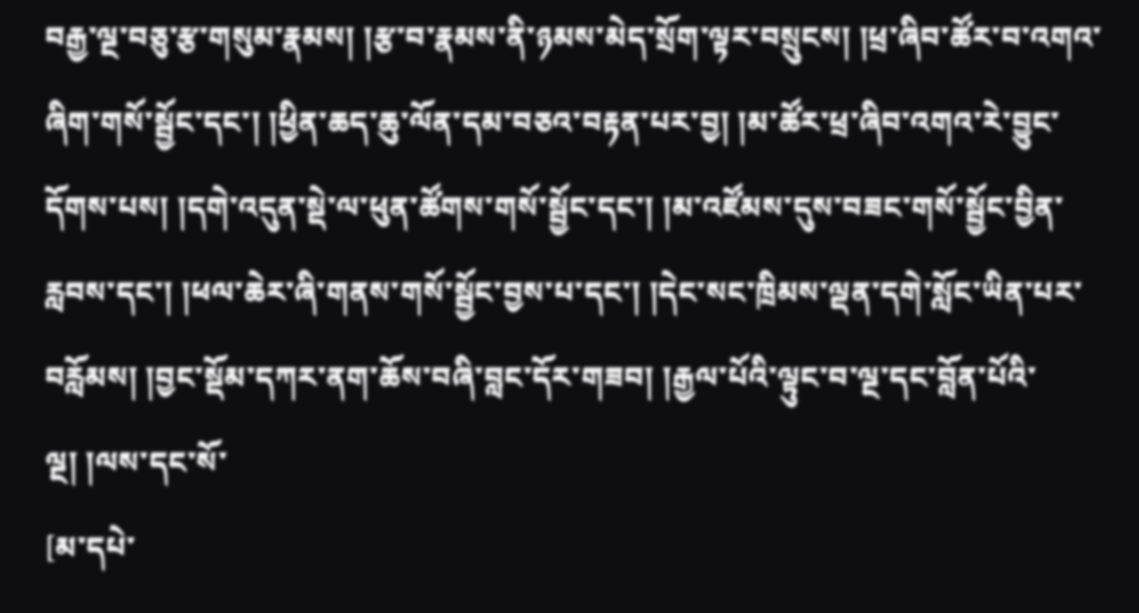བརྒྱ་ལྔ་བཅུ་རྩ་གསུམ་རྣམས། །རྩ་བ་རྣམས་ནི་ཉམས་མེད་སྲོག་ལྟར་བསྲུངས། །ཕྲ་ཞིབ་ཚོར་བ་འགའ་ཞིག་གསོ་སྦྱོང་དང་། །ཕྱིན་ཆད་ཆུ་ལོན་དམ་བཅའ་བརྟན་པར་བྱ། །མ་ཚོར་ཕྲ་ཞིབ་འགའ་རེ་བྱུང་དོགས་པས། །དགེ་འདུན་སྡེ་ལ་ཕུན་ཚོགས་གསོ་སྦྱོང་དང་། །མ་འཛོམས་དུས་བཟང་གསོ་སྦྱོང་བྱིན་རླབས་དང་། །ཕལ་ཆེར་ཞི་གནས་གསོ་སྦྱོང་བྱས་པ་དང་། །དེང་སང་ཁྲིམས་ལྡན་དགེ་སློང་ཡིན་པར་བརློམས། །བྱང་སྡོམ་དཀར་ནག་ཆོས་བཞི་བླང་དོར་གཟབ། །རྒྱལ་པོའི་ལྟུང་བ་ལྔ་དང་བློན་པོའི་ལྔ། །ལས་དང་སོ་
[མ་དཔེ་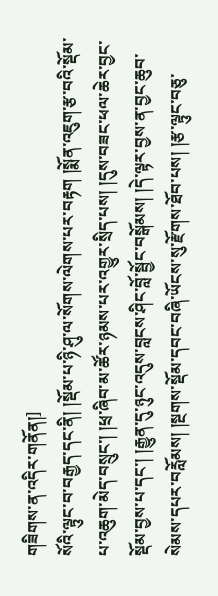གཟིགས་ན་འདིར་གནོན།]
སོའི་ལྟུང་བ་བརྒྱད་དང་ནི། །སྡོམ་པ་ཉི་ཤུ་ལ་སོགས་ལེགས་པར་བརྟག །སྨོན་འཇུག་རྩ་བའི་སྡོམ་པ་འཆུག་མེད་བསྲུང་། །ཕྲ་ཞིབ་མ་ཚོར་ཉམས་པར་འགྱུར་སྲིད་པས། །དུས་བཟང་ཕལ་ཆེར་བྱང་སྡོམ་བྱས་པ་དང་། །རྒྱུན་དུ་ཉུང་འདུས་བླངས་ཤིང་བློ་སྦྱོང་བསྒོམས། །དེ་ལྟར་བྱས་ན་བྱང་ཆུབ་སེམས་དཔར་བརློམས། །སྔགས་སྡོམ་དབང་བཞི་ཡོངས་སུ་རྫོགས་ཐོབ་པས། །རྩ་ལྟུང་བཅུ་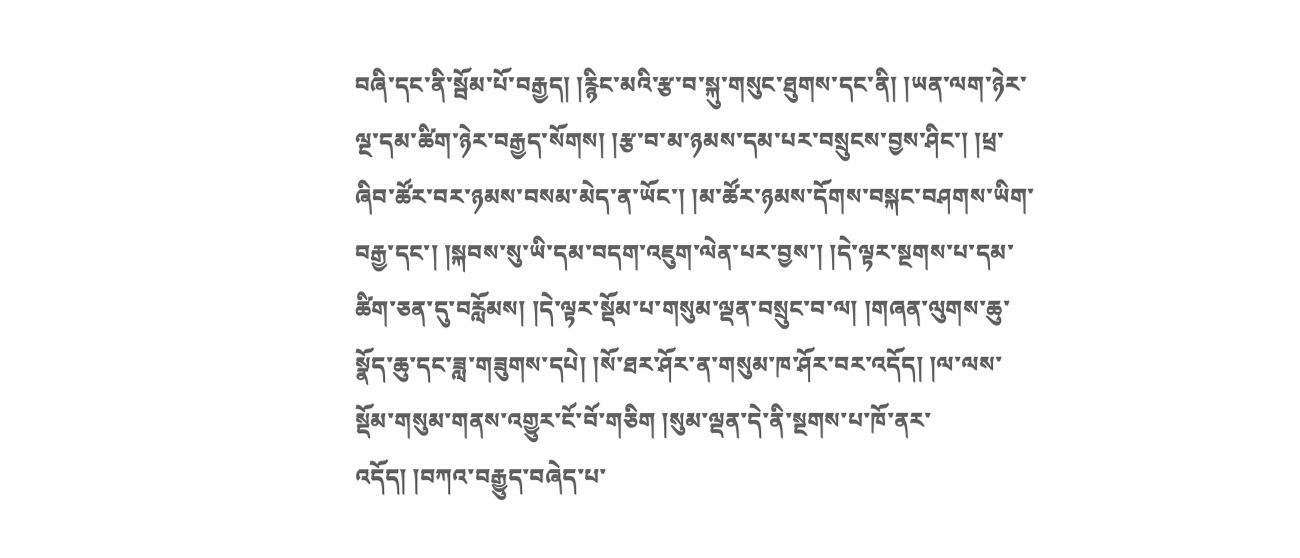བཞི་དང་ནི་སྦོམ་པོ་བརྒྱད། །རྙིང་མའི་རྩ་བ་སྐུ་གསུང་ཐུགས་དང་ནི། །ཡན་ལག་ཉེར་ལྔ་དམ་ཚིག་ཉེར་བརྒྱད་སོགས། །རྩ་བ་མ་ཉམས་དམ་པར་བསྲུངས་བྱས་ཤིང་། །ཕྲ་ཞིབ་ཚོར་བར་ཉམས་བསམ་མེད་ན་ཡོང་། །མ་ཚོར་ཉམས་དོགས་བསྐང་བཤགས་ཡིག་བརྒྱ་དང་། །སྐབས་སུ་ཡི་དམ་བདག་འཇུག་ལེན་པར་བྱས་། །དེ་ལྟར་སྔགས་པ་དམ་ཚིག་ཅན་དུ་བརློམས། །དེ་ལྟར་སྡོམ་པ་གསུམ་ལྡན་བསྲུང་བ་ལ། །གཞན་ལུགས་ཆུ་སྣོད་ཆུ་དང་ཟླ་གཟུགས་དཔེ། །སོ་ཐར་ཤོར་ན་གསུམ་ཁ་ཤོར་བར་འདོད། །ལ་ལས་སྡོམ་གསུམ་གནས་འགྱུར་ངོ་བོ་གཅིག །སུམ་ལྡན་དེ་ནི་སྔགས་པ་ཁོ་ནར་འདོད། །བཀའ་བརྒྱུད་བཞེད་པ་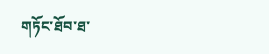གཏོང་ཐོབ་ཐ་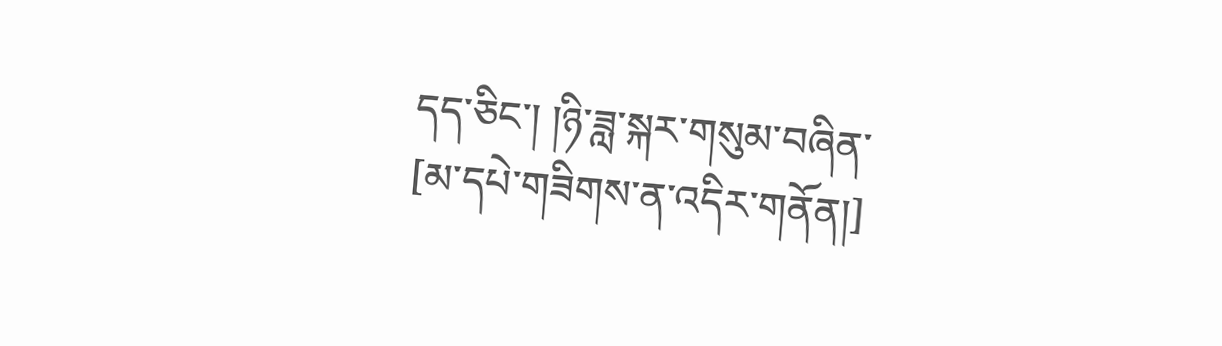དད་ཅིང་། །ཉི་ཟླ་སྐར་གསུམ་བཞིན་
[མ་དཔེ་གཟིགས་ན་འདིར་གནོན།]